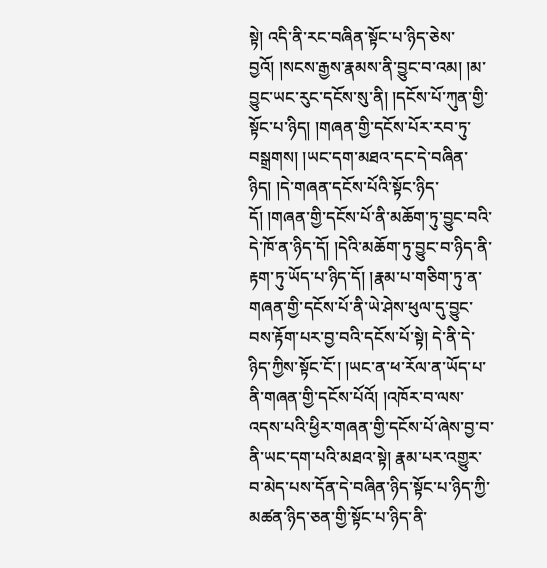སྟེ། འདི་ནི་རང་བཞིན་སྟོང་པ་ཉིད་ཅེས་བྱའོ། །སངས་རྒྱས་རྣམས་ནི་བྱུང་བ་འམ། །མ་བྱུང་ཡང་རུང་དངོས་སུ་ནི། །དངོས་པོ་ཀུན་གྱི་སྟོང་པ་ཉིད། །གཞན་གྱི་དངོས་པོར་རབ་ཏུ་བསྒྲགས། །ཡང་དག་མཐའ་དང་དེ་བཞིན་ཉིད། །དེ་གཞན་དངོས་པོའི་སྟོང་ཉིད་དོ། །གཞན་གྱི་དངོས་པོ་ནི་མཆོག་ཏུ་བྱུང་བའི་དེ་ཁོ་ན་ཉིད་དོ། །དེའི་མཆོག་ཏུ་བྱུང་བ་ཉིད་ནི་རྟག་ཏུ་ཡོད་པ་ཉིད་དོ། །རྣམ་པ་གཅིག་ཏུ་ན་གཞན་གྱི་དངོས་པོ་ནི་ཡེ་ཤེས་ཕུལ་དུ་བྱུང་བས་རྟོག་པར་བྱ་བའི་དངོས་པོ་སྟེ། དེ་ནི་དེ་ཉིད་ཀྱིས་སྟོང་ངོ་། །ཡང་ན་ཕ་རོལ་ན་ཡོད་པ་ནི་གཞན་གྱི་དངོས་པོའོ། །འཁོར་བ་ལས་འདས་པའི་ཕྱིར་གཞན་གྱི་དངོས་པོ་ཞེས་བྱ་བ་ནི་ཡང་དག་པའི་མཐའ་སྟེ། རྣམ་པར་འགྱུར་བ་མེད་པས་དོན་དེ་བཞིན་ཉིད་སྟོང་པ་ཉིད་ཀྱི་མཚན་ཉིད་ཅན་གྱི་སྟོང་པ་ཉིད་ནི་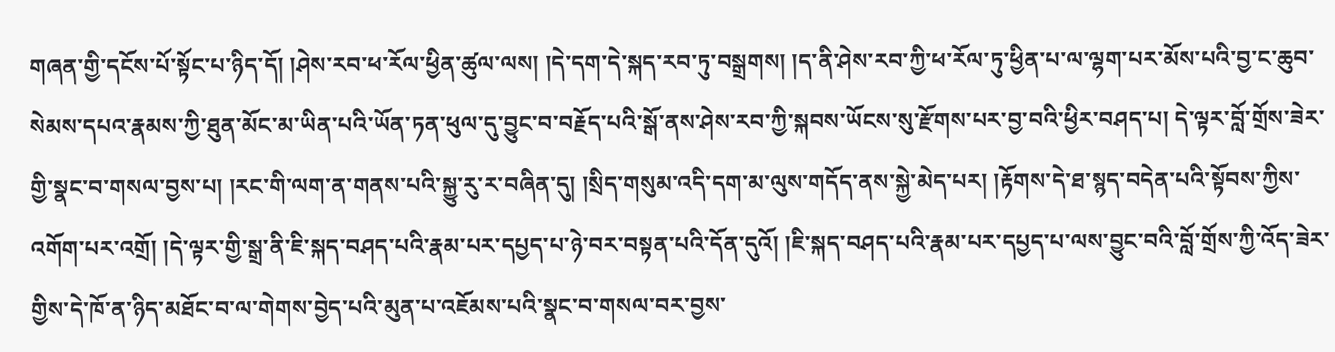གཞན་གྱི་དངོས་པོ་སྟོང་པ་ཉིད་དོ། །ཤེས་རབ་ཕ་རོལ་ཕྱིན་ཚུལ་ལས། །དེ་དག་དེ་སྐད་རབ་ཏུ་བསྒྲགས། །ད་ནི་ཤེས་རབ་ཀྱི་ཕ་རོལ་ཏུ་ཕྱིན་པ་ལ་ལྷག་པར་མོས་པའི་བྱ་ང་ཆུབ་སེམས་དཔའ་རྣམས་ཀྱི་ཐུན་མོང་མ་ཡིན་པའི་ཡོན་ཏན་ཕུལ་དུ་བྱུང་བ་བརྗོད་པའི་སྒོ་ནས་ཤེས་རབ་ཀྱི་སྐབས་ཡོངས་སུ་རྫོགས་པར་བྱ་བའི་ཕྱིར་བཤད་པ། དེ་ལྟར་བློ་གྲོས་ཟེར་གྱི་སྣང་བ་གསལ་བྱས་པ། །རང་གི་ལག་ན་གནས་པའི་སྐྱུ་རུ་ར་བཞིན་དུ། །སྲིད་གསུམ་འདི་དག་མ་ལུས་གདོད་ནས་སྐྱེ་མེད་པར། །རྟོགས་དེ་ཐ་སྙད་བདེན་པའི་སྟོབས་ཀྱིས་འགོག་པར་འགྲོ། །དེ་ལྟར་གྱི་སྒྲ་ནི་ཇི་སྐད་བཤད་པའི་རྣམ་པར་དཔྱད་པ་ཉེ་བར་བསྟན་པའི་དོན་དུའོ། །ཇི་སྐད་བཤད་པའི་རྣམ་པར་དཔྱད་པ་ལས་བྱུང་བའི་བློ་གྲོས་ཀྱི་འོད་ཟེར་གྱིས་དེ་ཁོ་ན་ཉིད་མཐོང་བ་ལ་གེགས་བྱེད་པའི་མུན་པ་འཇོམས་པའི་སྣང་བ་གསལ་བར་བྱས་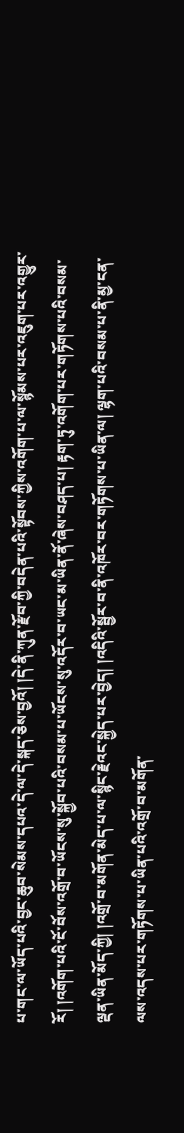པ་གང་ལ་ཡོད་པའི་བྱང་ཆུབ་སེམས་དཔའ་དེ་ལ་དེ་སྐད་ཅེས་བྱའོ། །དེ་ནི་ཀུན་རྫོབ་ཀྱི་བདེན་པའི་སྟོབས་ཀྱིས་འགོག་པ་ལ་སྙོམས་པར་འཇུག་པར་འགྱུར་རོ། །འགོག་པའི་ངོ་བོས་འགྲོ་བ་ཡོངས་སུ་སྐྱོབ་པའི་བསམ་པ་ཡོངས་སུ་འདོར་བ་ཡང་མ་ཡིན་ནོ་ཞེས་བཤད་པ། རྟག་ཏུ་འགོག་པར་གཏོགས་པའི་བསམ་ལྡན་ཡིན་མོད་ཀྱི། །འགྲོ་བ་མགོན་མེད་པ་ལ་སྙིང་རྗེའང་སྐྱེད་པར་བྱེད། །འདིའི་སྦྱོར་བ་ནི་འཁོར་བར་གཏོགས་པ་ཡིན་ལ། ལྷག་པའི་བསམ་པ་ནི་མྱ་ངན་ལས་འདས་པར་གཏོགས་པ་ཡིན་པའི་འགྲོ་བ་མགོན་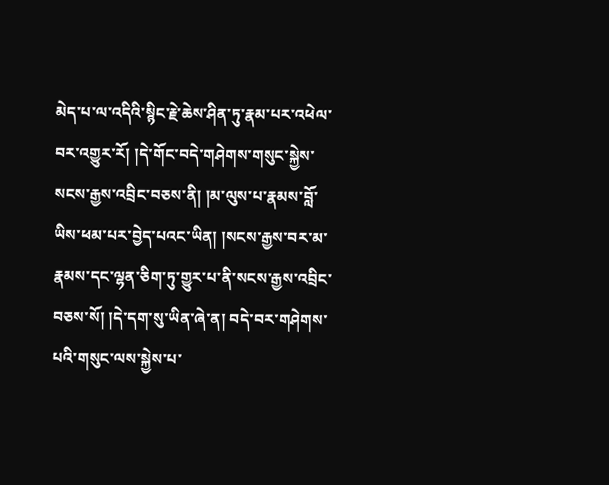མེད་པ་ལ་འདིའི་སྙིང་རྗེ་ཆེས་ཤིན་ཏུ་རྣམ་པར་འཕེལ་བར་འགྱུར་རོ། །དེ་གོང་བདེ་གཤེགས་གསུང་སྐྱེས་སངས་རྒྱས་འབྲིང་བཅས་ནི། །མ་ལུས་པ་རྣམས་བློ་ཡིས་ཕམ་པར་བྱེད་པའང་ཡིན། །སངས་རྒྱས་བར་མ་རྣམས་དང་ལྷན་ཅིག་ཏུ་གྱུར་པ་ནི་སངས་རྒྱས་འབྲིང་བཅས་སོ། །དེ་དག་སུ་ཡིན་ཞེ་ན། བདེ་བར་གཤེགས་པའི་གསུང་ལས་སྐྱེས་པ་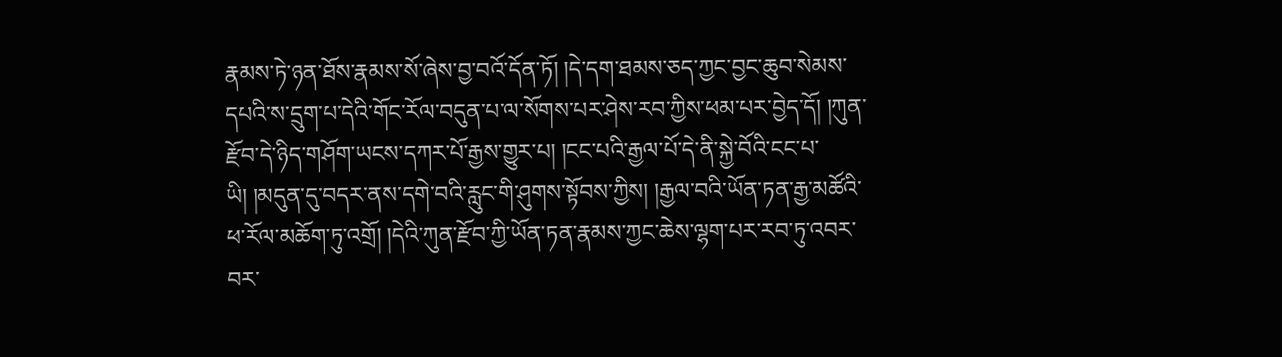རྣམས་ཏེ་ཉན་ཐོས་རྣམས་སོ་ཞེས་བྱ་བའོ་དོན་ཏོ། །དེ་དག་ཐམས་ཅད་ཀྱང་བྱང་ཆུབ་སེམས་དཔའི་ས་དྲུག་པ་དེའི་གོང་རོལ་བདུན་པ་ལ་སོགས་པར་ཤེས་རབ་ཀྱིས་ཕམ་པར་བྱེད་དོ། །ཀུན་རྫོབ་དེ་ཉིད་གཤོག་ཡངས་དཀར་པོ་རྒྱས་གྱུར་པ། །ངང་པའི་རྒྱལ་པོ་དེ་ནི་སྐྱེ་བོའི་ངང་པ་ཡི། །མདུན་དུ་བདར་ནས་དགེ་བའི་རླུང་གི་ཤུགས་སྟོབས་ཀྱིས། །རྒྱལ་བའི་ཡོན་ཏན་རྒྱ་མཚོའི་ཕ་རོལ་མཆོག་ཏུ་འགྲོ། །དེའི་ཀུན་རྫོབ་ཀྱི་ཡོན་ཏན་རྣམས་ཀྱང་ཆེས་ལྷག་པར་རབ་ཏུ་འབར་བར་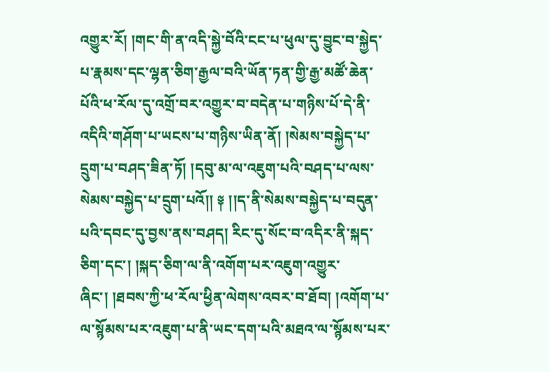འགྱུར་རོ། །གང་གི་ན་འདི་སྐྱེ་བོའི་ངང་པ་ཕུལ་དུ་བྱུང་བ་སྐྱེད་པ་རྣམས་དང་ལྷན་ཅིག་རྒྱལ་བའི་ཡོན་ཏན་གྱི་རྒྱ་མཚོ་ཆེན་པོའི་ཕ་རོལ་དུ་འགྲོ་བར་འགྱུར་བ་བདེན་པ་གཉིས་པོ་དེ་ནི་འདིའི་གཤོག་པ་ཡངས་པ་གཉིས་ཡིན་ནོ། །སེམས་བསྐྱེད་པ་དྲུག་པ་བཤད་ཟིན་ཏོ། །དབུ་མ་ལ་འཇུག་པའི་བཤད་པ་ལས་སེམས་བསྐྱེད་པ་དྲུག་པའོ།། ༈ །།ད་ནི་སེམས་བསྐྱེད་པ་བདུན་པའི་དབང་དུ་བྱས་ནས་བཤད། རིང་དུ་སོང་བ་འདིར་ནི་སྐད་ཅིག་དང་། །སྐད་ཅིག་ལ་ནི་འགོག་པར་འཇུག་འགྱུར་ཞིང་། །ཐབས་ཀྱི་ཕ་རོལ་ཕྱིན་ལེགས་འབར་བ་ཐོབ། །འགོག་པ་ལ་སྙོམས་པར་འཇུག་པ་ནི་ཡང་དག་པའི་མཐའ་ལ་སྙོམས་པར་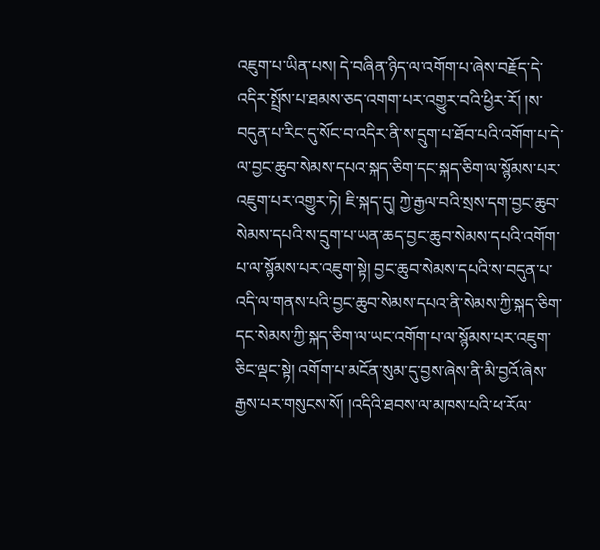འཇུག་པ་ཡིན་པས། དེ་བཞིན་ཉིད་ལ་འགོག་པ་ཞེས་བརྗོད་དེ་འདིར་སྤྲོས་པ་ཐམས་ཅད་འགག་པར་འགྱུར་བའི་ཕྱིར་རོ། །ས་བདུན་པ་རིང་དུ་སོང་བ་འདིར་ནི་ས་དྲུག་པ་ཐོབ་པའི་འགོག་པ་དེ་ལ་བྱང་ཆུབ་སེམས་དཔའ་སྐད་ཅིག་དང་སྐད་ཅིག་ལ་སྙོམས་པར་འཇུག་པར་འགྱུར་ཏེ། ཇི་སྐད་དུ། ཀྱེ་རྒྱལ་བའི་སྲས་དག་བྱང་ཆུབ་སེམས་དཔའི་ས་དྲུག་པ་ཡན་ཆད་བྱང་ཆུབ་སེམས་དཔའི་འགོག་པ་ལ་སྙོམས་པར་འཇུག་སྟེ། བྱང་ཆུབ་སེམས་དཔའི་ས་བདུན་པ་འདི་ལ་གནས་པའི་བྱང་ཆུབ་སེམས་དཔའ་ནི་སེམས་ཀྱི་སྐད་ཅིག་དང་སེམས་ཀྱི་སྐད་ཅིག་ལ་ཡང་འགོག་པ་ལ་སྙོམས་པར་འཇུག་ཅིང་ལྡང་སྟེ། འགོག་པ་མངོན་སུམ་དུ་བྱས་ཞེས་ནི་མི་བྱའོ་ཞེས་རྒྱས་པར་གསུངས་སོ། །འདིའི་ཐབས་ལ་མཁས་པའི་ཕ་རོལ་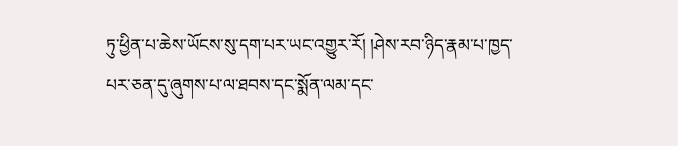ཏུ་ཕྱིན་པ་ཆེས་ཡོངས་སུ་དག་པར་ཡང་འགྱུར་རོ། །ཤེས་རབ་ཉིད་རྣམ་པ་ཁྱད་པར་ཅན་དུ་ཞུགས་པ་ལ་ཐབས་དང་སྨོན་ལམ་དང་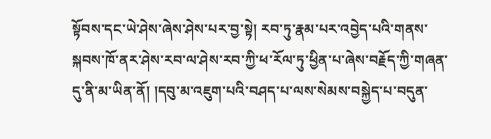སྟོབས་དང་ཡེ་ཤེས་ཞེས་ཤེས་པར་བྱ་སྟེ། རབ་ཏུ་རྣམ་པར་འབྱེད་པའི་གནས་སྐབས་ཁོ་ནར་ཤེས་རབ་ལ་ཤེས་རབ་ཀྱི་ཕ་རོལ་ཏུ་ཕྱིན་པ་ཞེས་བརྗོད་ཀྱི་གཞན་དུ་ནི་མ་ཡིན་ནོ། །དབུ་མ་འཇུག་པའི་བཤད་པ་ལས་སེམས་བསྐྱེད་པ་བདུན་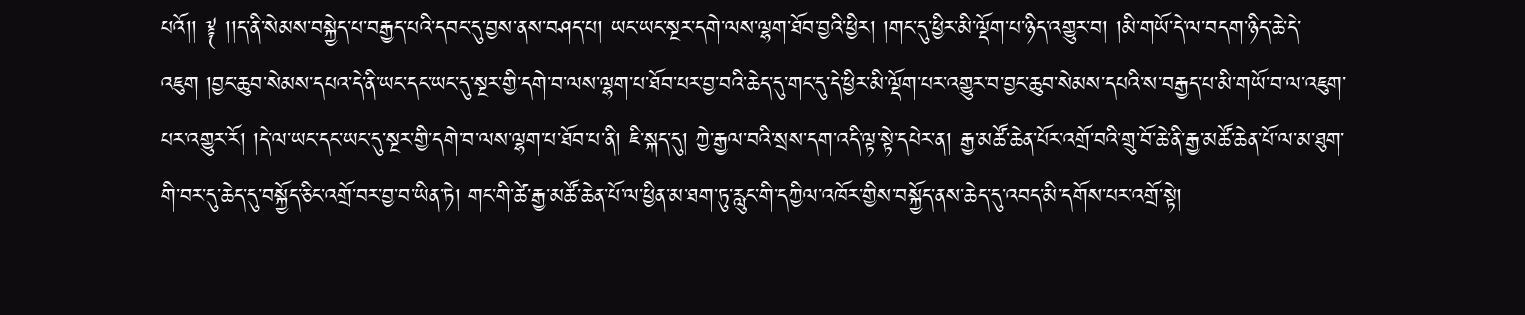པའོ།། ༈ །།ད་ནི་སེམས་བསྐྱེད་པ་བརྒྱད་པའི་དབང་དུ་བྱས་ནས་བཤད་པ། ཡང་ཡང་སྔར་དགེ་ལས་ལྷག་ཐོབ་བྱའི་ཕྱིར། །གང་དུ་ཕྱིར་མི་ལྡོག་པ་ཉིད་འགྱུར་བ། །མི་གཡོ་དེ་ལ་བདག་ཉིད་ཆེ་དེ་འཇུག །བྱང་ཆུབ་སེམས་དཔའ་དེ་ནི་ཡང་དང་ཡང་དུ་སྔར་གྱི་དགེ་བ་ལས་ལྷག་པ་ཐོབ་པར་བྱ་བའི་ཆེད་དུ་གང་དུ་དེ་ཕྱིར་མི་ལྡོག་པར་འགྱུར་བ་བྱང་ཆུབ་སེམས་དཔའི་ས་བརྒྱད་པ་མི་གཡོ་བ་ལ་འཇུག་པར་འགྱུར་རོ། །དེ་ལ་ཡང་དང་ཡང་དུ་སྔར་གྱི་དགེ་བ་ལས་ལྷག་པ་ཐོབ་པ་ནི། ཇི་སྐད་དུ། ཀྱེ་རྒྱལ་བའི་སྲས་དག་འདི་ལྟ་སྟེ་དཔེར་ན། རྒྱ་མཚོ་ཆེན་པོར་འགྲོ་བའི་གྲུ་བོ་ཆེ་ནི་རྒྱ་མཚོ་ཆེན་པོ་ལ་མ་ཐུག་གི་བར་དུ་ཆེད་དུ་བསྐྱོད་ཅིང་འགྲོ་བར་བྱ་བ་ཡིན་ཏེ། གང་གི་ཚེ་རྒྱ་མཚོ་ཆེན་པོ་ལ་ཕྱིན་མ་ཐག་ཏུ་རླུང་གི་དཀྱིལ་འཁོར་གྱིས་བསྐྱོད་ནས་ཆེད་དུ་འབད་མི་དགོས་པར་འགྲོ་སྟེ།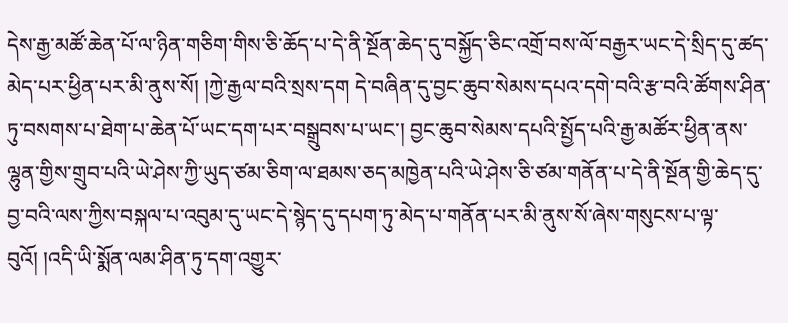དེས་རྒྱ་མཚོ་ཆེན་པོ་ལ་ཉིན་གཅིག་གིས་ཅི་ཆོད་པ་དེ་ནི་སྔོན་ཆེད་དུ་བསྐྱོད་ཅིང་འགྲོ་བས་ལོ་བརྒྱར་ཡང་དེ་སྲིད་དུ་ཚད་མེད་པར་ཕྱིན་པར་མི་ནུས་སོ། །ཀྱེ་རྒྱལ་བའི་སྲས་དག དེ་བཞིན་དུ་བྱང་ཆུབ་སེམས་དཔའ་དགེ་བའི་རྩ་བའི་ཚོགས་ཤིན་ཏུ་བསགས་པ་ཐེག་པ་ཆེན་པོ་ཡང་དག་པར་བསྒྲུབས་པ་ཡང་། བྱང་ཆུབ་སེམས་དཔའི་སྤྱོད་པའི་རྒྱ་མཚོར་ཕྱིན་ནས་ལྷུན་གྱིས་གྲུབ་པའི་ཡེ་ཤེས་ཀྱི་ཡུད་ཙམ་ཅིག་ལ་ཐམས་ཅད་མཁྱེན་པའི་ཡེ་ཤེས་ཅི་ཙམ་གནོན་པ་དེ་ནི་སྔོན་གྱི་ཆེད་དུ་བྱ་བའི་ལས་ཀྱིས་བསྐལ་པ་འབུམ་དུ་ཡང་དེ་སྙེད་དུ་དཔག་ཏུ་མེད་པ་གནོན་པར་མི་ནུས་སོ་ཞེས་གསུངས་པ་ལྟ་བུའོ། །འདི་ཡི་སྨོན་ལམ་ཤིན་ཏུ་དག་འགྱུར་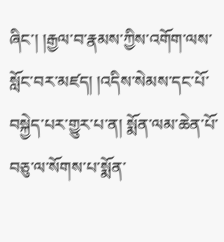ཞིང་། །རྒྱལ་བ་རྣམས་ཀྱིས་འགོག་ལས་སློང་བར་མཛད། །འདིས་སེམས་དང་པོ་བསྐྱེད་པར་གྱུར་པ་ན། སྨོན་ལམ་ཆེན་པོ་བཅུ་ལ་སོགས་པ་སྨོན་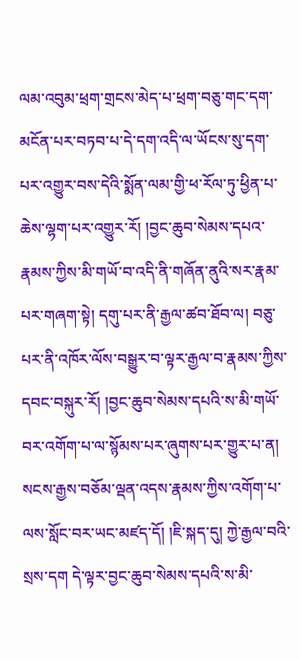ལམ་འབུམ་ཕྲག་གྲངས་མེད་པ་ཕྲག་བཅུ་གང་དག་མངོན་པར་བཏབ་པ་དེ་དག་འདི་ལ་ཡོངས་སུ་དག་པར་འགྱུར་བས་དེའི་སྨོན་ལམ་གྱི་ཕ་རོལ་ཏུ་ཕྱིན་པ་ཆེས་ལྷག་པར་འགྱུར་རོ། །བྱང་ཆུབ་སེམས་དཔའ་རྣམས་ཀྱིས་མི་གཡོ་བ་འདི་ནི་གཞོན་ནུའི་སར་རྣམ་པར་གཞག་སྟེ། དགུ་པར་ནི་རྒྱལ་ཚབ་ཐོབ་ལ། བཅུ་པར་ནི་འཁོར་ལོས་བསྒྱུར་བ་ལྟར་རྒྱལ་བ་རྣམས་ཀྱིས་དབང་བསྐུར་རོ། །བྱང་ཆུབ་སེམས་དཔའི་ས་མི་གཡོ་བར་འགོག་པ་ལ་སྙོམས་པར་ཞུགས་པར་གྱུར་པ་ན། སངས་རྒྱས་བཅོམ་ལྡན་འདས་རྣམས་ཀྱིས་འགོག་པ་ལས་སློང་བར་ཡང་མཛད་དོ། །ཇི་སྐད་དུ། ཀྱེ་རྒྱལ་བའི་སྲས་དག དེ་ལྟར་བྱང་ཆུབ་སེམས་དཔའི་ས་མི་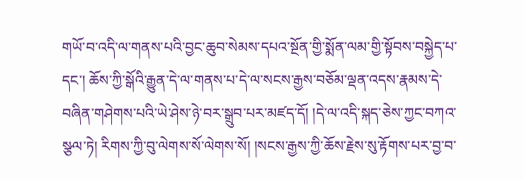གཡོ་བ་འདི་ལ་གནས་པའི་བྱང་ཆུབ་སེམས་དཔའ་སྔོན་གྱི་སྨོན་ལམ་གྱི་སྟོབས་བསྐྱེད་པ་དང་། ཆོས་ཀྱི་སྒོའི་རྒྱུན་དེ་ལ་གནས་པ་དེ་ལ་སངས་རྒྱས་བཅོམ་ལྡན་འདས་རྣམས་དེ་བཞིན་གཤེགས་པའི་ཡེ་ཤེས་ཉེ་བར་སྒྲུབ་པར་མཛད་དོ། །དེ་ལ་འདི་སྐད་ཅེས་ཀྱང་བཀའ་སྩལ་ཏེ། རིགས་ཀྱི་བུ་ལེགས་སོ་ལེགས་སོ། །སངས་རྒྱས་ཀྱི་ཆོས་རྗེས་སུ་རྟོགས་པར་བྱ་བ་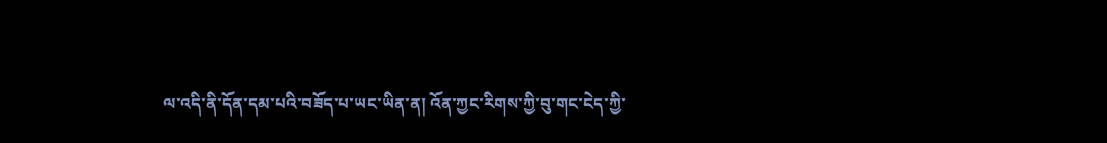ལ་འདི་ནི་དོན་དམ་པའི་བཟོད་པ་ཡང་ཡིན་ན། འོན་ཀྱང་རིགས་ཀྱི་བུ་གང་ངེད་ཀྱི་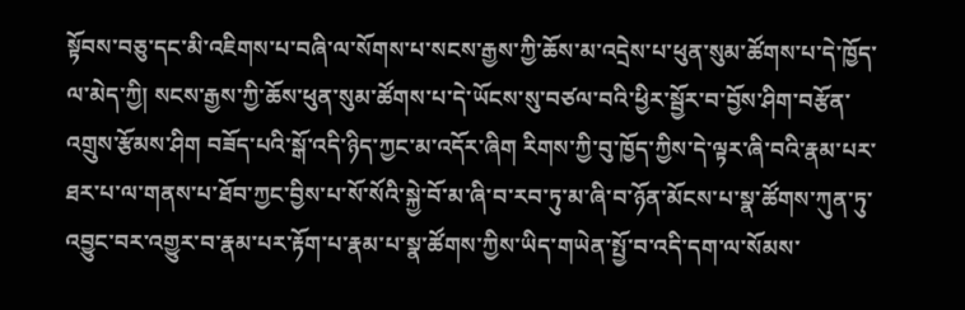སྟོབས་བཅུ་དང་མི་འཇིགས་པ་བཞི་ལ་སོགས་པ་སངས་རྒྱས་ཀྱི་ཆོས་མ་འདྲེས་པ་ཕུན་སུམ་ཚོགས་པ་དེ་ཁྱོད་ལ་མེད་ཀྱི། སངས་རྒྱས་ཀྱི་ཆོས་ཕུན་སུམ་ཚོགས་པ་དེ་ཡོངས་སུ་བཙལ་བའི་ཕྱིར་སྦྱོར་བ་བྱོས་ཤིག་བརྩོན་འགྲུས་རྩོམས་ཤིག བཟོད་པའི་སྒོ་འདི་ཉིད་ཀྱང་མ་འདོར་ཞིག རིགས་ཀྱི་བུ་ཁྱོད་ཀྱིས་དེ་ལྟར་ཞི་བའི་རྣམ་པར་ཐར་པ་ལ་གནས་པ་ཐོབ་ཀྱང་བྱིས་པ་སོ་སོའི་སྐྱེ་བོ་མ་ཞི་བ་རབ་ཏུ་མ་ཞི་བ་ཉོན་མོངས་པ་སྣ་ཚོགས་ཀུན་ཏུ་འབྱུང་བར་འགྱུར་བ་རྣམ་པར་རྟོག་པ་རྣམ་པ་སྣ་ཚོགས་ཀྱིས་ཡིད་གཡེན་སྤྱོ་བ་འདི་དག་ལ་སོམས་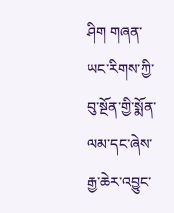ཤིག གཞན་ཡང་རིགས་ཀྱི་བུ་སྔོན་གྱི་སྨོན་ལམ་དང་ཞེས་རྒྱ་ཆེར་འབྱུང་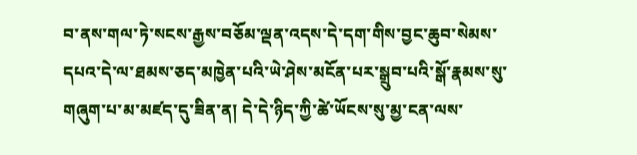བ་ནས་གལ་ཏེ་སངས་རྒྱས་བཅོམ་ལྡན་འདས་དེ་དག་གིས་བྱང་ཆུབ་སེམས་དཔའ་དེ་ལ་ཐམས་ཅད་མཁྱེན་པའི་ཡེ་ཤེས་མངོན་པར་སྒྲུབ་པའི་སྒོ་རྣམས་སུ་གཞུག་པ་མ་མཛད་དུ་ཟིན་ན། དེ་དེ་ཉིད་ཀྱི་ཚེ་ཡོངས་སུ་མྱ་ངན་ལས་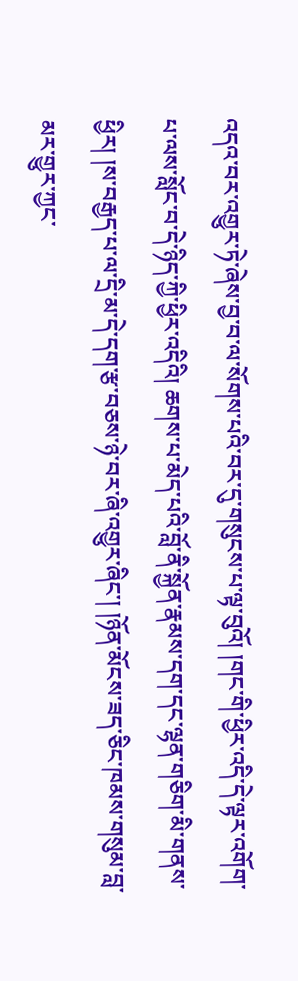འདའ་བར་འགྱུར་ཏེ་ཞེས་བྱ་བ་ལ་སོགས་པའི་བར་དུ་གསུངས་པ་ལྟ་བུའོ། །གང་གི་ཕྱིར་འདི་དེ་ལྟར་འགོག་པ་ལས་སློང་བ་དེ་ཉིད་ཀྱི་ཕྱིར་འདིའི། ཆགས་པ་མེད་པའི་བློ་ནི་སྐྱོན་རྣམས་དག་དང་ལྷན་གཅིག་མི་གནས་ཕྱིར། །ས་བརྒྱད་པ་ལ་དྲི་མ་དེ་དག་རྩ་བཅས་ཉེ་བར་ཞི་འགྱུར་ཞིང་། །ཉོན་མོངས་ཟད་ཅིང་ཁམས་གསུམ་བླ་མར་གྱུར་ཀྱང་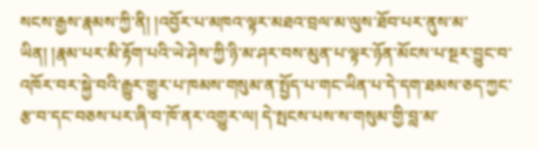སངས་རྒྱས་རྣམས་ཀྱི་ནི། །འབྱོར་པ་མཁའ་ལྟར་མཐའ་བྲལ་མ་ལུས་ཐོབ་པར་ནུས་མ་ཡིན། །རྣམ་པར་མི་རྟོག་པའི་ཡེ་ཤེས་ཀྱི་ཉི་མ་ཤར་བས་མུན་པ་ལྟར་ཉོན་མོངས་པ་སྔར་བྱུང་བ་འཁོར་བར་སྐྱེ་བའི་རྒྱུར་གྱུར་པ་ཁམས་གསུམ་ན་སྤྱོད་པ་གང་ཡིན་པ་དེ་དག་ཐམས་ཅད་ཀྱང་རྩ་བ་དང་བཅས་པར་ཞི་བ་ཁོ་ནར་འགྱུར་ལ། དེ་སྤངས་པས་ས་གསུམ་གྱི་བླ་མ་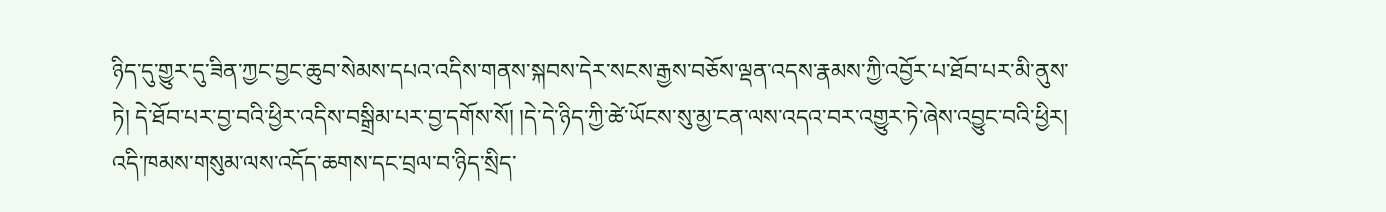ཉིད་དུ་གྱུར་དུ་ཟིན་ཀྱང་བྱང་ཆུབ་སེམས་དཔའ་འདིས་གནས་སྐབས་དེར་སངས་རྒྱས་བཅོས་ལྡན་འདས་རྣམས་ཀྱི་འབྱོར་པ་ཐོབ་པར་མི་ནུས་ཏེ། དེ་ཐོབ་པར་བྱ་བའི་ཕྱིར་འདིས་བསྒྲིམ་པར་བྱ་དགོས་སོ། །དེ་དེ་ཉིད་ཀྱི་ཚེ་ཡོངས་སུ་མྱ་ངན་ལས་འདའ་བར་འགྱུར་ཏེ་ཞེས་འབྱུང་བའི་ཕྱིར། འདི་ཁམས་གསུམ་ལས་འདོད་ཆགས་དང་བྲལ་བ་ཉིད་སྲིད་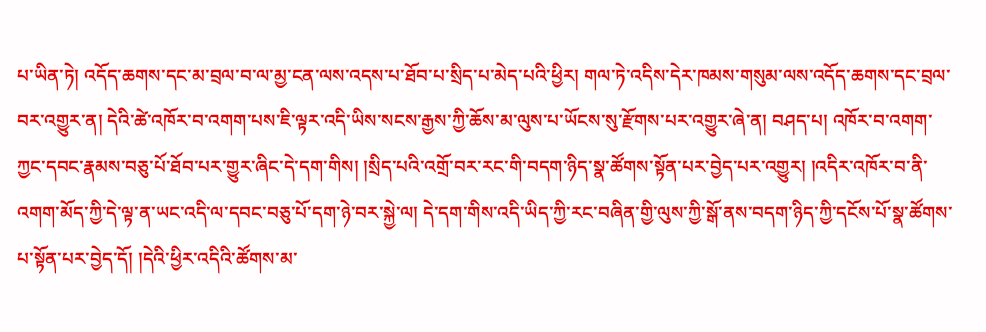པ་ཡིན་ཏེ། འདོད་ཆགས་དང་མ་བྲལ་བ་ལ་མྱ་ངན་ལས་འདས་པ་ཐོབ་པ་སྲིད་པ་མེད་པའི་ཕྱིར། གལ་ཏེ་འདིས་དེར་ཁམས་གསུམ་ལས་འདོད་ཆགས་དང་བྲལ་བར་འགྱུར་ན། དེའི་ཚེ་འཁོར་བ་འགག་པས་ཇི་ལྟར་འདི་ཡིས་སངས་རྒྱས་ཀྱི་ཆོས་མ་ལུས་པ་ཡོངས་སུ་རྫོགས་པར་འགྱུར་ཞེ་ན། བཤད་པ། འཁོར་བ་འགག་ཀྱང་དབང་རྣམས་བཅུ་པོ་ཐོབ་པར་གྱུར་ཞིང་དེ་དག་གིས། །སྲིད་པའི་འགྲོ་བར་རང་གི་བདག་ཉིད་སྣ་ཚོགས་སྟོན་པར་བྱེད་པར་འགྱུར། །འདིར་འཁོར་བ་ནི་འགག་མོད་ཀྱི་དེ་ལྟ་ན་ཡང་འདི་ལ་དབང་བཅུ་པོ་དག་ཉེ་བར་སྐྱེ་ལ། དེ་དག་གིས་འདི་ཡིད་ཀྱི་རང་བཞིན་གྱི་ལུས་ཀྱི་སྒོ་ནས་བདག་ཉིད་ཀྱི་དངོས་པོ་སྣ་ཚོགས་པ་སྟོན་པར་བྱེད་དོ། །དེའི་ཕྱིར་འདིའི་ཚོགས་མ་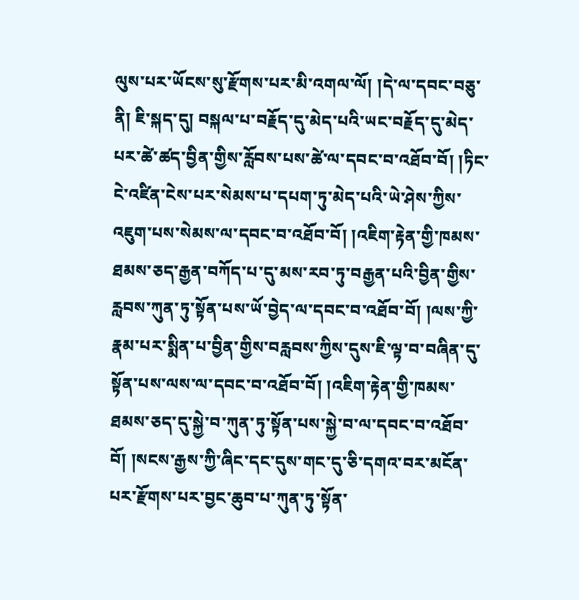ལུས་པར་ཡོངས་སུ་རྫོགས་པར་མི་འགལ་ལོ། །དེ་ལ་དབང་བཅུ་ནི། ཇི་སྐད་དུ། བསྐལ་པ་བརྗོད་དུ་མེད་པའི་ཡང་བརྗོད་དུ་མེད་པར་ཚེ་ཚད་བྱིན་གྱིས་རློབས་པས་ཚེ་ལ་དབང་བ་འཐོབ་བོ། །ཏིང་ངེ་འཛིན་ངེས་པར་སེམས་པ་དཔག་ཏུ་མེད་པའི་ཡེ་ཤེས་ཀྱིས་འཇུག་པས་སེམས་ལ་དབང་བ་འཐོབ་བོ། །འཇིག་རྟེན་གྱི་ཁམས་ཐམས་ཅད་རྒྱན་བཀོད་པ་དུ་མས་རབ་ཏུ་བརྒྱན་པའི་བྱིན་གྱིས་རླབས་ཀུན་ཏུ་སྟོན་པས་ཡོ་བྱེད་ལ་དབང་བ་འཐོབ་བོ། །ལས་ཀྱི་རྣམ་པར་སྨིན་པ་བྱིན་གྱིས་བརླབས་ཀྱིས་དུས་ཇི་ལྟ་བ་བཞིན་དུ་སྟོན་པས་ལས་ལ་དབང་བ་འཐོབ་བོ། །འཇིག་རྟེན་གྱི་ཁམས་ཐམས་ཅད་དུ་སྐྱེ་བ་ཀུན་ཏུ་སྟོན་པས་སྐྱེ་བ་ལ་དབང་བ་འཐོབ་བོ། །སངས་རྒྱས་ཀྱི་ཞིང་དང་དུས་གང་དུ་ཅི་དགའ་བར་མངོན་པར་རྫོགས་པར་བྱང་ཆུབ་པ་ཀུན་ཏུ་སྟོན་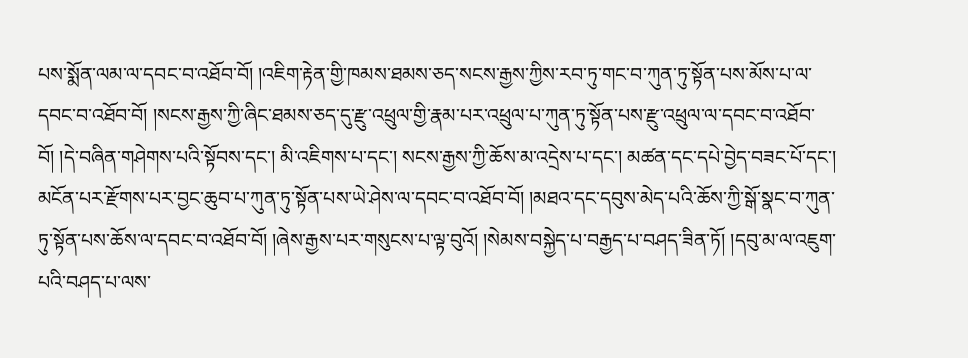པས་སྨོན་ལམ་ལ་དབང་བ་འཐོབ་བོ། །འཇིག་རྟེན་གྱི་ཁམས་ཐམས་ཅད་སངས་རྒྱས་ཀྱིས་རབ་ཏུ་གང་བ་ཀུན་ཏུ་སྟོན་པས་མོས་པ་ལ་དབང་བ་འཐོབ་བོ། །སངས་རྒྱས་ཀྱི་ཞིང་ཐམས་ཅད་དུ་རྫུ་འཕྲུལ་གྱི་རྣམ་པར་འཕྲུལ་པ་ཀུན་ཏུ་སྟོན་པས་རྫུ་འཕྲུལ་ལ་དབང་བ་འཐོབ་བོ། །དེ་བཞིན་གཤེགས་པའི་སྟོབས་དང་། མི་འཇིགས་པ་དང་། སངས་རྒྱས་ཀྱི་ཆོས་མ་འདྲེས་པ་དང་། མཚན་དང་དཔེ་བྱེད་བཟང་པོ་དང་། མངོན་པར་རྫོགས་པར་བྱང་ཆུབ་པ་ཀུན་ཏུ་སྟོན་པས་ཡེ་ཤེས་ལ་དབང་བ་འཐོབ་བོ། །མཐའ་དང་དབུས་མེད་པའི་ཆོས་ཀྱི་སྒོ་སྣང་བ་ཀུན་ཏུ་སྟོན་པས་ཆོས་ལ་དབང་བ་འཐོབ་བོ། །ཞེས་རྒྱས་པར་གསུངས་པ་ལྟ་བུའོ། །སེམས་བསྐྱེད་པ་བརྒྱད་པ་བཤད་ཟིན་ཏོ། །དབུ་མ་ལ་འཇུག་པའི་བཤད་པ་ལས་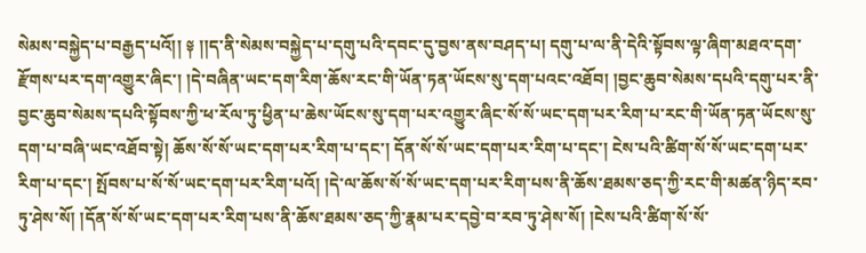སེམས་བསྐྱེད་པ་བརྒྱད་པའོ།། ༈ །།ད་ནི་སེམས་བསྐྱེད་པ་དགུ་པའི་དབང་དུ་བྱས་ནས་བཤད་པ། དགུ་པ་ལ་ནི་དེའི་སྟོབས་ལྟ་ཞིག་མཐའ་དག་རྫོགས་པར་དག་འགྱུར་ཞིང་། །དེ་བཞིན་ཡང་དག་རིག་ཆོས་རང་གི་ཡོན་ཏན་ཡོངས་སུ་དག་པའང་འཐོབ། །བྱང་ཆུབ་སེམས་དཔའི་དགུ་པར་ནི་བྱང་ཆུབ་སེམས་དཔའི་སྟོབས་ཀྱི་ཕ་རོལ་ཏུ་ཕྱིན་པ་ཆེས་ཡོངས་སུ་དག་པར་འགྱུར་ཞིང་སོ་སོ་ཡང་དག་པར་རིག་པ་རང་གི་ཡོན་ཏན་ཡོངས་སུ་དག་པ་བཞི་ཡང་འཐོབ་སྟེ། ཆོས་སོ་སོ་ཡང་དག་པར་རིག་པ་དང་། དོན་སོ་སོ་ཡང་དག་པར་རིག་པ་དང་། ངེས་པའི་ཚིག་སོ་སོ་ཡང་དག་པར་རིག་པ་དང་། སྤོབས་པ་སོ་སོ་ཡང་དག་པར་རིག་པའོ། །དེ་ལ་ཆོས་སོ་སོ་ཡང་དག་པར་རིག་པས་ནི་ཆོས་ཐམས་ཅད་ཀྱི་རང་གི་མཚན་ཉིད་རབ་ཏུ་ཤེས་སོ། །དོན་སོ་སོ་ཡང་དག་པར་རིག་པས་ནི་ཆོས་ཐམས་ཅད་ཀྱི་རྣམ་པར་དབྱེ་བ་རབ་ཏུ་ཤེས་སོ། །ངེས་པའི་ཚིག་སོ་སོ་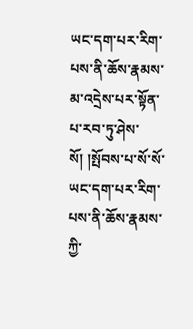ཡང་དག་པར་རིག་པས་ནི་ཆོས་རྣམས་མ་འདྲེས་པར་སྟོན་པ་རབ་ཏུ་ཤེས་སོ། །སྤོབས་པ་སོ་སོ་ཡང་དག་པར་རིག་པས་ནི་ཆོས་རྣམས་ཀྱི་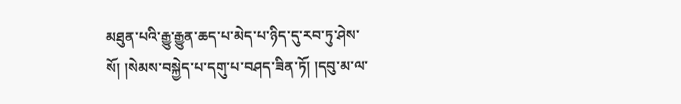མཐུན་པའི་རྒྱུ་རྒྱུན་ཆད་པ་མེད་པ་ཉིད་དུ་རབ་ཏུ་ཤེས་སོ། །སེམས་བསྐྱེད་པ་དགུ་པ་བཤད་ཟིན་ཏོ། །དབུ་མ་ལ་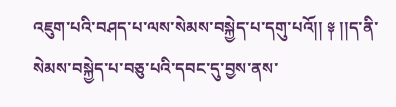འཇུག་པའི་བཤད་པ་ལས་སེམས་བསྐྱེད་པ་དགུ་པའོ།། ༈ །།ད་ནི་སེམས་བསྐྱེད་པ་བཅུ་པའི་དབང་དུ་བྱས་ནས་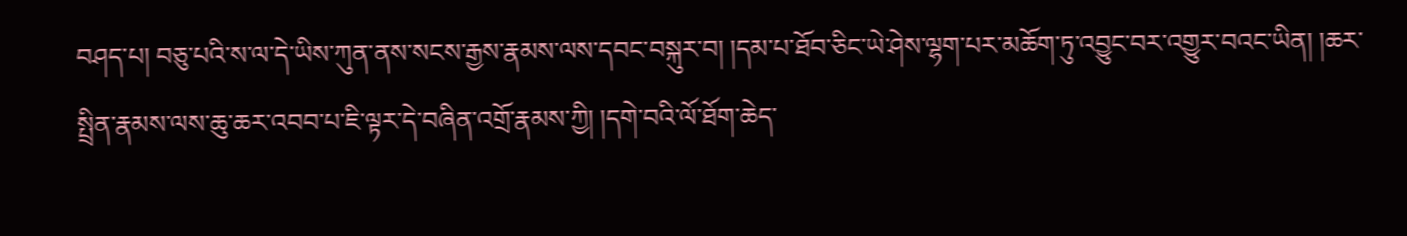བཤད་པ། བཅུ་པའི་ས་ལ་དེ་ཡིས་ཀུན་ནས་སངས་རྒྱས་རྣམས་ལས་དབང་བསྐུར་བ། །དམ་པ་ཐོབ་ཅིང་ཡེ་ཤེས་ལྷག་པར་མཆོག་ཏུ་འབྱུང་བར་འགྱུར་བའང་ཡིན། །ཆར་སྤྲིན་རྣམས་ལས་ཆུ་ཆར་འབབ་པ་ཇི་ལྟར་དེ་བཞིན་འགྲོ་རྣམས་ཀྱི། །དགེ་བའི་ལོ་ཐོག་ཆེད་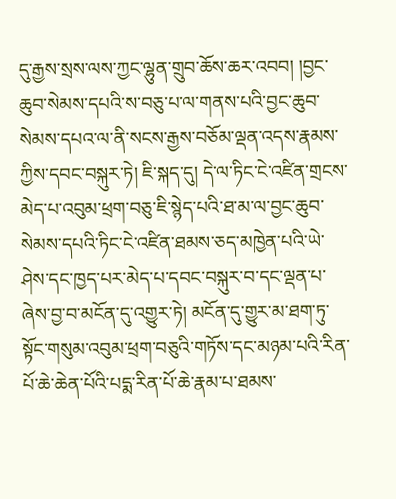དུ་རྒྱས་སྲས་ལས་ཀྱང་ལྷུན་གྲུབ་ཆོས་ཆར་འབབ། །བྱང་ཆུབ་སེམས་དཔའི་ས་བཅུ་པ་ལ་གནས་པའི་བྱང་ཆུབ་སེམས་དཔའ་ལ་ནི་སངས་རྒྱས་བཅོམ་ལྡན་འདས་རྣམས་ཀྱིས་དབང་བསྐུར་ཏེ། ཇི་སྐད་དུ། དེ་ལ་ཏིང་ངེ་འཛིན་གྲངས་མེད་པ་འབུམ་ཕྲག་བཅུ་ཇི་སྙེད་པའི་ཐ་མ་ལ་བྱང་ཆུབ་སེམས་དཔའི་ཏིང་ངེ་འཛིན་ཐམས་ཅད་མཁྱེན་པའི་ཡེ་ཤེས་དང་ཁྱད་པར་མེད་པ་དབང་བསྐུར་བ་དང་ལྡན་པ་ཞེས་བྱ་བ་མངོན་དུ་འགྱུར་ཏེ། མངོན་དུ་གྱུར་མ་ཐག་ཏུ་སྟོང་གསུམ་འབུམ་ཕྲག་བཅུའི་གཏོས་དང་མཉམ་པའི་རིན་པོ་ཆེ་ཆེན་པོའི་པདྨ་རིན་པོ་ཆེ་རྣམ་པ་ཐམས་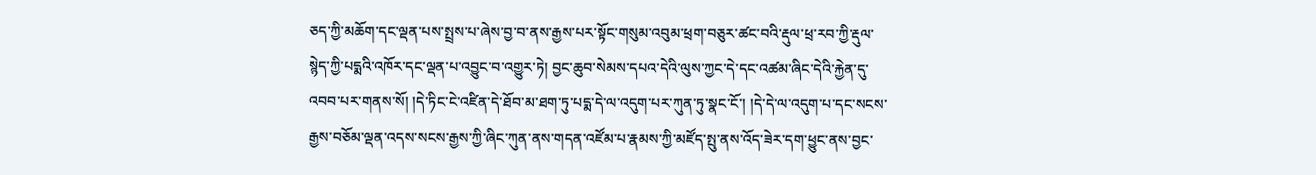ཅད་ཀྱི་མཆོག་དང་ལྡན་པས་སྤྲས་པ་ཞེས་བྱ་བ་ནས་རྒྱས་པར་སྟོང་གསུམ་འབུམ་ཕྲག་བཅུར་ཚང་བའི་རྡུལ་ཕྲ་རབ་ཀྱི་རྡུལ་སྙེད་ཀྱི་པདྨའི་འཁོར་དང་ལྡན་པ་འབྱུང་བ་འགྱུར་ཏེ། བྱང་ཆུབ་སེམས་དཔའ་དེའི་ལུས་ཀྱང་དེ་དང་འཚམ་ཞིང་དེའི་རྐྱེན་དུ་འབབ་པར་གནས་སོ། །དེ་ཏིང་ངེ་འཛིན་དེ་ཐོབ་མ་ཐག་ཏུ་པདྨ་དེ་ལ་འདུག་པར་ཀུན་ཏུ་སྣང་ངོ་། །དེ་དེ་ལ་འདུག་པ་དང་སངས་རྒྱས་བཅོམ་ལྡན་འདས་སངས་རྒྱས་ཀྱི་ཞིང་ཀུན་ནས་གདན་འཛོམ་པ་རྣམས་ཀྱི་མཛོད་སྤུ་ནས་འོད་ཟེར་དག་ཕྱུང་ནས་བྱང་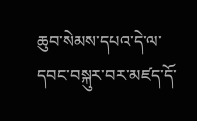ཆུབ་སེམས་དཔའ་དེ་ལ་དབང་བསྐུར་བར་མཛད་དོ་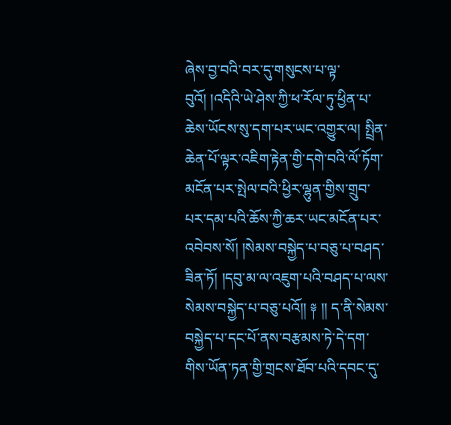ཞེས་བྱ་བའི་བར་དུ་གསུངས་པ་ལྟ་བུའོ། །འདིའི་ཡེ་ཤེས་ཀྱི་ཕ་རོལ་ཏུ་ཕྱིན་པ་ཆེས་ཡོངས་སུ་དག་པར་ཡང་འགྱུར་ལ། སྤྲིན་ཆེན་པོ་ལྟར་འཇིག་རྟེན་གྱི་དགེ་བའི་ལོ་ཏོག་མངོན་པར་སྤེལ་བའི་ཕྱིར་ལྷུན་གྱིས་གྲུབ་པར་དམ་པའི་ཆོས་ཀྱི་ཆར་ཡང་མངོན་པར་འབེབས་སོ། །སེམས་བསྐྱེད་པ་བཅུ་པ་བཤད་ཟིན་ཏོ། །དབུ་མ་ལ་འཇུག་པའི་བཤད་པ་ལས་སེམས་བསྐྱེད་པ་བཅུ་པའོ།། ༈ །། ད་ནི་སེམས་བསྐྱེད་པ་དང་པོ་ནས་བརྩམས་ཏེ་དེ་དག་གིས་ཡོན་ཏན་གྱི་གྲངས་ཐོབ་པའི་དབང་དུ་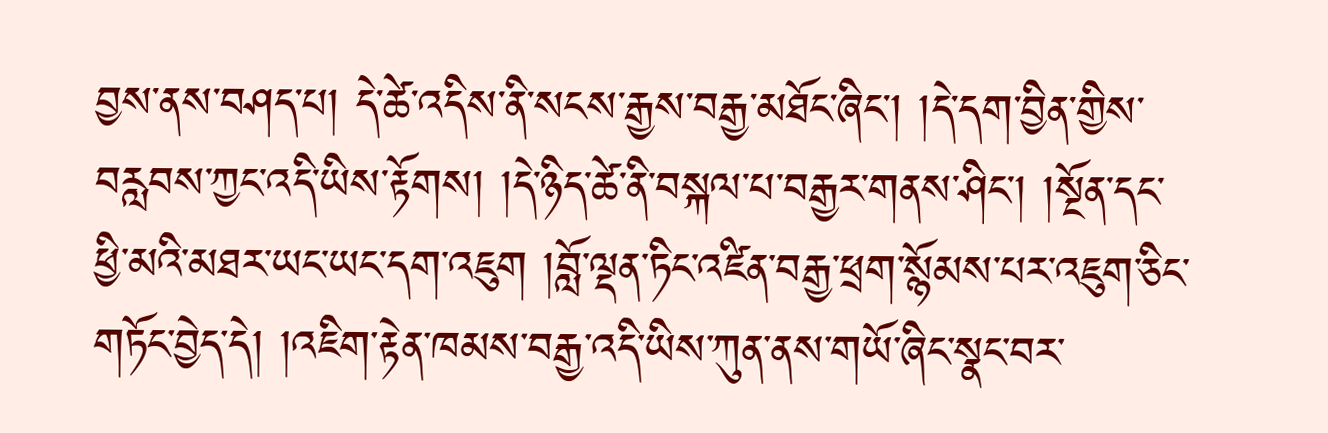བྱས་ནས་བཤད་པ། དེ་ཚེ་འདིས་ནི་སངས་རྒྱས་བརྒྱ་མཐོང་ཞིང་། །དེ་དག་བྱིན་གྱིས་བརླབས་ཀྱང་འདི་ཡིས་རྟོགས། །དེ་ཉིད་ཚེ་ནི་བསྐལ་པ་བརྒྱར་གནས་ཤིང་། །སྔོན་དང་ཕྱི་མའི་མཐར་ཡང་ཡང་དག་འཇུག །བློ་ལྡན་ཏིང་འཛིན་བརྒྱ་ཕྲག་སྙོམས་པར་འཇུག་ཅིང་གཏོང་བྱེད་དེ། །འཇིག་རྟེན་ཁམས་བརྒྱ་འདི་ཡིས་ཀུན་ནས་གཡོ་ཞིང་སྣང་བར་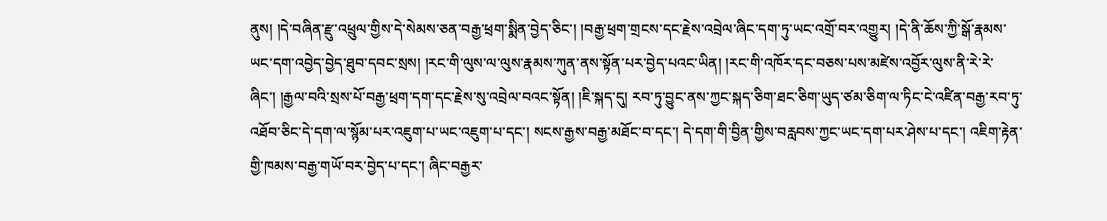ནུས། །དེ་བཞིན་རྫུ་འཕྲུལ་གྱིས་དེ་སེམས་ཅན་བརྒྱ་ཕྲག་སྨིན་བྱེད་ཅིང་། །བརྒྱ་ཕྲག་གྲངས་དང་རྗེས་འབྲེལ་ཞིང་དག་ཏུ་ཡང་འགྲོ་བར་འགྱུར། །དེ་ནི་ཆོས་ཀྱི་སྒོ་རྣམས་ཡང་དག་འབྱེད་བྱེད་ཐུབ་དབང་སྲས། །རང་གི་ལུས་ལ་ལུས་རྣམས་ཀུན་ནས་སྟོན་པར་བྱེད་པའང་ཡིན། །རང་གི་འཁོར་དང་བཅས་པས་མཛེས་འབྱོར་ལུས་ནི་རེ་རེ་ཞིང་། །རྒྱལ་བའི་སྲས་པོ་བརྒྱ་ཕྲག་དག་དང་རྗེས་སུ་འབྲེལ་བའང་སྟོན། །ཇི་སྐད་དུ། རབ་ཏུ་བྱུང་ནས་ཀྱང་སྐད་ཅིག་ཐང་ཅིག་ཡུད་ཙམ་ཅིག་ལ་ཏིང་ངེ་འཛིན་བརྒྱ་རབ་ཏུ་འཐོབ་ཅིང་དེ་དག་ལ་སྙོམ་པར་འཇུག་པ་ཡང་འཇུག་པ་དང་། སངས་རྒྱས་བརྒྱ་མཐོང་བ་དང་། དེ་དག་གི་བྱིན་གྱིས་བརླབས་ཀྱང་ཡང་དག་པར་ཤེས་པ་དང་། འཇིག་རྟེན་གྱི་ཁམས་བརྒྱ་གཡོ་བར་བྱེད་པ་དང་། ཞིང་བརྒྱར་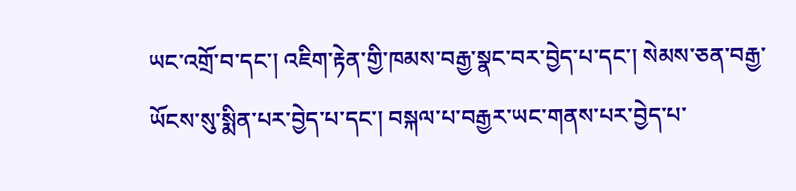ཡང་འགྲོ་བ་དང་། འཇིག་རྟེན་གྱི་ཁམས་བརྒྱ་སྣང་བར་བྱེད་པ་དང་། སེམས་ཅན་བརྒྱ་ཡོངས་སུ་སྨིན་པར་བྱེད་པ་དང་། བསྐལ་པ་བརྒྱར་ཡང་གནས་པར་བྱེད་པ་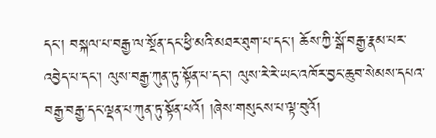དང་། བསྐལ་པ་བརྒྱ་ལ་སྔོན་དང་ཕྱི་མའི་མཐར་ཐུག་པ་དང་། ཆོས་ཀྱི་སྒོ་བརྒྱ་རྣམ་པར་འབྱེད་པ་དང་། ལུས་བརྒྱ་ཀུན་ཏུ་སྟོན་པ་དང་། ལུས་རེ་རེ་ཡང་འཁོར་བྱང་ཆུབ་སེམས་དཔའ་བརྒྱ་བརྒྱ་དང་ལྡན་པ་ཀུན་ཏུ་སྟོན་པའོ། །ཞེས་གསུངས་པ་ལྟ་བུའོ།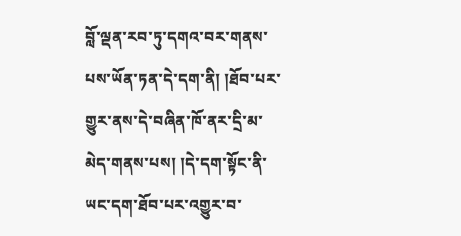བློ་ལྡན་རབ་ཏུ་དགའ་བར་གནས་པས་ཡོན་ཏན་དེ་དག་ནི། །ཐོབ་པར་གྱུར་ནས་དེ་བཞིན་ཁོ་ནར་དྲི་མ་མེད་གནས་པས། །དེ་དག་སྟོང་ནི་ཡང་དག་ཐོབ་པར་འགྱུར་བ་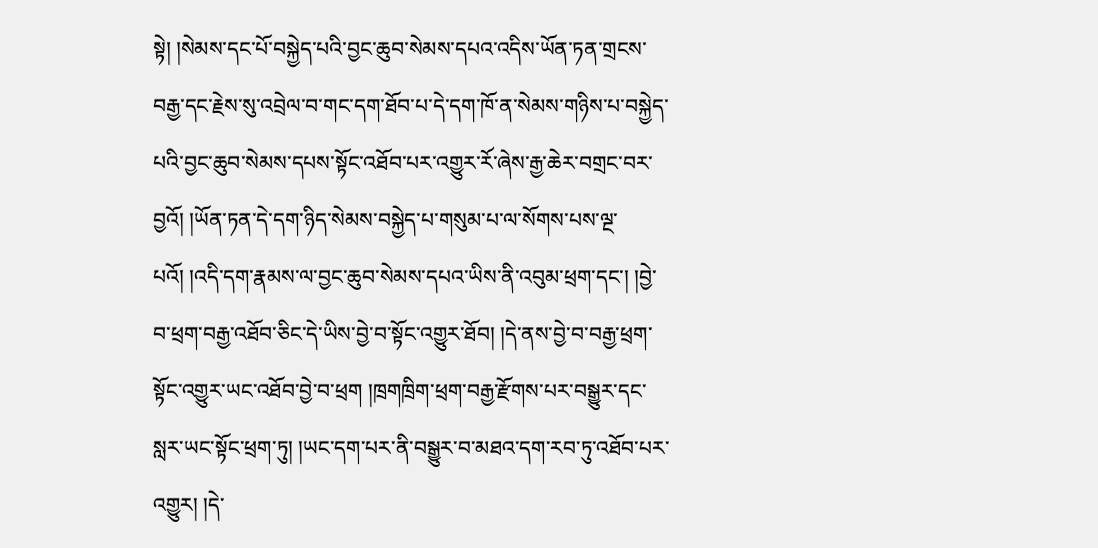སྟེ། །སེམས་དང་པོ་བསྐྱེད་པའི་བྱང་ཆུབ་སེམས་དཔའ་འདིས་ཡོན་ཏན་གྲངས་བརྒྱ་དང་རྗེས་སུ་འབྲེལ་བ་གང་དག་ཐོབ་པ་དེ་དག་ཁོ་ན་སེམས་གཉིས་པ་བསྐྱེད་པའི་བྱང་ཆུབ་སེམས་དཔས་སྟོང་འཐོབ་པར་འགྱུར་རོ་ཞེས་རྒྱ་ཆེར་བགྲང་བར་བྱའོ། །ཡོན་ཏན་དེ་དག་ཉིད་སེམས་བསྐྱེད་པ་གསུམ་པ་ལ་སོགས་པས་ལྔ་པའོ། །འདི་དག་རྣམས་ལ་བྱང་ཆུབ་སེམས་དཔའ་ཡིས་ནི་འབུམ་ཕྲག་དང་། །བྱེ་བ་ཕྲག་བརྒྱ་འཐོབ་ཅིང་དེ་ཡིས་བྱེ་བ་སྟོང་འགྱུར་ཐོབ། །དེ་ནས་བྱེ་བ་བརྒྱ་ཕྲག་སྟོང་འགྱུར་ཡང་འཐོབ་བྱེ་བ་ཕྲག །ཁྲགཁྲིག་ཕྲག་བརྒྱ་རྫོགས་པར་བསྒྱུར་དང་སླར་ཡང་སྟོང་ཕྲག་ཏུ། །ཡང་དག་པར་ནི་བསྒྱུར་བ་མཐའ་དག་རབ་ཏུ་འཐོབ་པར་འགྱུར། །དེ་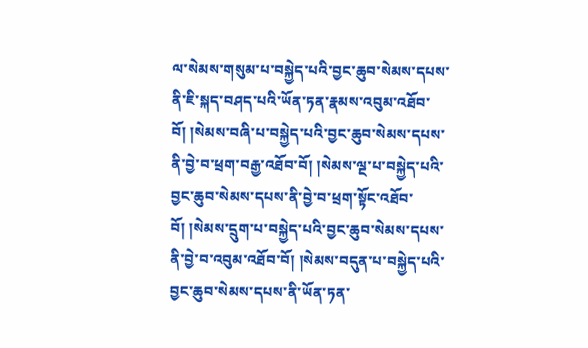ལ་སེམས་གསུམ་པ་བསྐྱེད་པའི་བྱང་ཆུབ་སེམས་དཔས་ནི་ཇི་སྐད་བཤད་པའི་ཡོན་ཏན་རྣམས་འབུམ་འཐོབ་བོ། །སེམས་བཞི་པ་བསྐྱེད་པའི་བྱང་ཆུབ་སེམས་དཔས་ནི་བྱེ་བ་ཕྲག་བརྒྱ་འཐོབ་བོ། །སེམས་ལྔ་པ་བསྐྱེད་པའི་བྱང་ཆུབ་སེམས་དཔས་ནི་བྱེ་བ་ཕྲག་སྟོང་འཐོབ་བོ། །སེམས་དྲུག་པ་བསྐྱེད་པའི་བྱང་ཆུབ་སེམས་དཔས་ནི་བྱེ་བ་འབུམ་འཐོབ་བོ། །སེམས་བདུན་པ་བསྐྱེད་པའི་བྱང་ཆུབ་སེམས་དཔས་ནི་ཡོན་ཏན་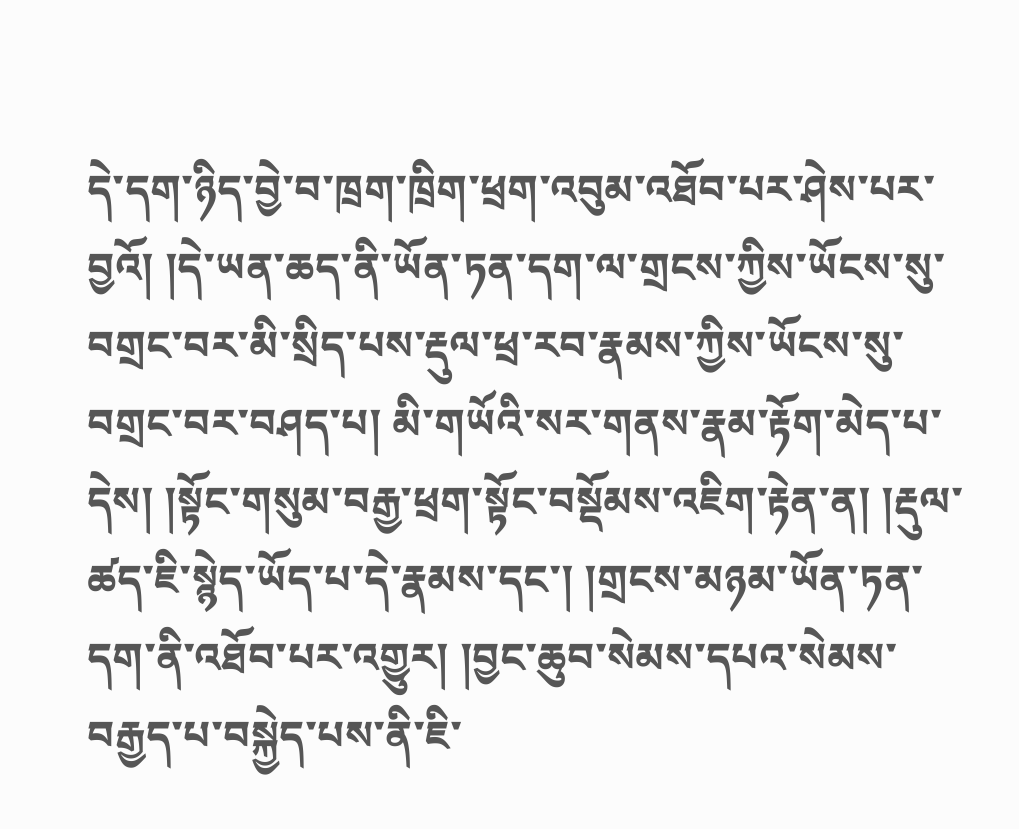དེ་དག་ཉིད་བྱེ་བ་ཁྲག་ཁྲིག་ཕྲག་འབུམ་འཐོབ་པར་ཤེས་པར་བྱའོ། །དེ་ཡན་ཆད་ནི་ཡོན་ཏན་དག་ལ་གྲངས་ཀྱིས་ཡོངས་སུ་བགྲང་བར་མི་སྲིད་པས་རྡུལ་ཕྲ་རབ་རྣམས་ཀྱིས་ཡོངས་སུ་བགྲང་བར་བཤད་པ། མི་གཡོའི་སར་གནས་རྣམ་རྟོག་མེད་པ་དེས། །སྟོང་གསུམ་བརྒྱ་ཕྲག་སྟོང་བསྡོམས་འཇིག་རྟེན་ན། །རྡུལ་ཚད་ཇི་སྙེད་ཡོད་པ་དེ་རྣམས་དང་། །གྲངས་མཉམ་ཡོན་ཏན་དག་ནི་འཐོབ་པར་འགྱུར། །བྱང་ཆུབ་སེམས་དཔའ་སེམས་བརྒྱད་པ་བསྐྱེད་པས་ནི་ཇི་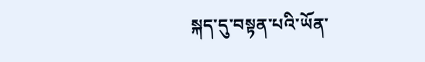སྐད་དུ་བསྟན་པའི་ཡོན་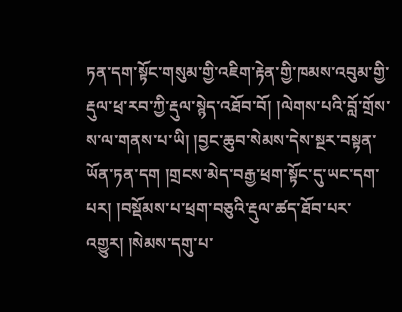ཏན་དག་སྟོང་གསུམ་གྱི་འཇིག་རྟེན་གྱི་ཁམས་འབུམ་གྱི་རྡུལ་ཕྲ་རབ་ཀྱི་རྡུལ་སྙེད་འཐོབ་བོ། །ལེགས་པའི་བློ་གྲོས་ས་ལ་གནས་པ་ཡི། །བྱང་ཆུབ་སེམས་དེས་སྔར་བསྟན་ཡོན་ཏན་དག །གྲངས་མེད་བརྒྱ་ཕྲག་སྟོང་དུ་ཡང་དག་པར། །བསྡོམས་པ་ཕྲག་བཅུའི་རྡུལ་ཚད་ཐོབ་པར་འགྱུར། །སེམས་དགུ་པ་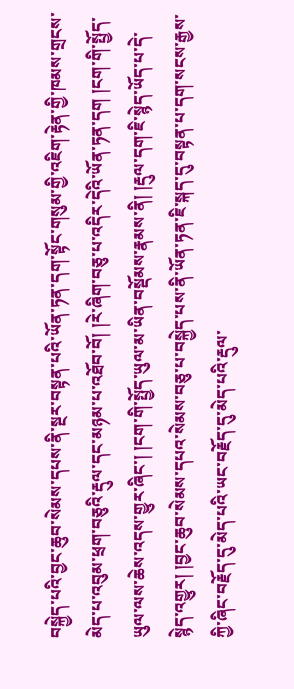བསྐྱེད་པའི་བྱང་ཆུབ་སེམས་དཔས་ནི་སྔར་བསྟན་པའི་ཡོན་ཏན་དག་སྟོང་གསུམ་གྱི་འཇིག་རྟེན་གྱི་ཁམས་གྲངས་མེད་པ་འབུམ་ཕྲག་བཅུའི་རྡུལ་དང་མཉམ་པ་འཐོབ་བོ། །རེ་ཞིག་བཅུ་པ་འདིར་དེའི་ཡོན་ཏན་དག །ངག་གི་སྤྱོད་ཡུལ་ལས་ཆེས་འདས་གྱུར་ཞིང་། །ངག་གི་སྤྱོད་ཡུལ་མ་ཡིན་བསྡོམས་རྣམས་ནི། །རྡུལ་དག་ཇི་སྙེད་ཡོད་པ་དེ་སྙེད་འགྱུར། །བྱང་ཆུབ་སེམས་དཔའ་སེམས་བཅུ་པ་བསྐྱེད་པས་ནི་ཡོན་ཏན་ཇི་སྐད་དུ་བསྟན་པ་དག་སངས་རྒྱས་ཀྱི་ཞིང་བརྗོད་དུ་མེད་པའི་ཡང་བརྗོད་དུ་མེད་པའི་རྡུལ་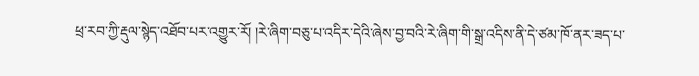ཕྲ་རབ་ཀྱི་རྡུལ་སྙེད་འཐོབ་པར་འགྱུར་རོ། །རེ་ཞིག་བཅུ་པ་འདིར་དེའི་ཞེས་བྱ་བའི་རེ་ཞིག་གི་སྒྲ་འདིས་ནི་དེ་ཙམ་ཁོ་ནར་ཟད་པ་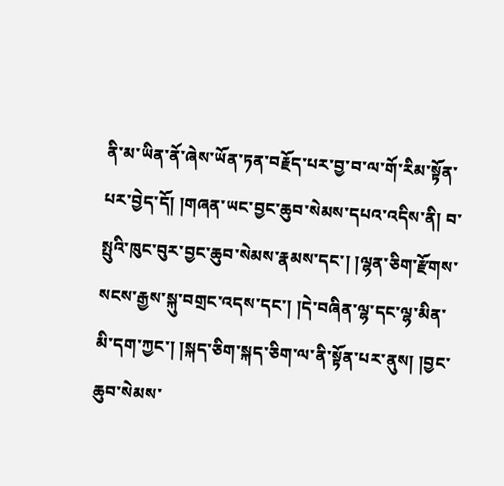ནི་མ་ཡིན་ནོ་ཞེས་ཡོན་ཏན་བརྗོད་པར་བྱ་བ་ལ་གོ་རིམ་སྟོན་པར་བྱེད་དོ། །གཞན་ཡང་བྱང་ཆུབ་སེམས་དཔའ་འདིས་ནི། བ་སྤུའི་ཁུང་བུར་བྱང་ཆུབ་སེམས་རྣམས་དང་། །ལྷན་ཅིག་རྫོགས་སངས་རྒྱས་སྐུ་བགྲང་འདས་དང་། །དེ་བཞིན་ལྷ་དང་ལྷ་མིན་མི་དག་ཀྱང་། །སྐད་ཅིག་སྐད་ཅིག་ལ་ནི་སྟོན་པར་ནུས། །བྱང་ཆུབ་སེམས་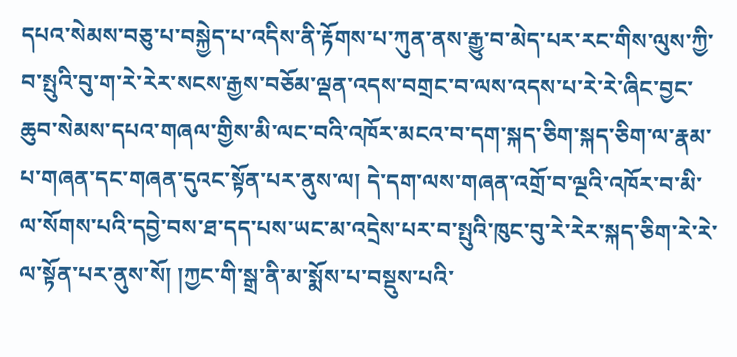དཔའ་སེམས་བཅུ་པ་བསྐྱེད་པ་འདིས་ནི་རྟོགས་པ་ཀུན་ནས་རྒྱུ་བ་མེད་པར་རང་གིས་ལུས་ཀྱི་བ་སྤུའི་བུ་ག་རེ་རེར་སངས་རྒྱས་བཅོམ་ལྡན་འདས་བགྲང་བ་ལས་འདས་པ་རེ་རེ་ཞིང་བྱང་ཆུབ་སེམས་དཔའ་གཞལ་གྱིས་མི་ལང་བའི་འཁོར་མངའ་བ་དག་སྐད་ཅིག་སྐད་ཅིག་ལ་རྣམ་པ་གཞན་དང་གཞན་དུའང་སྟོན་པར་ནུས་ལ། དེ་དག་ལས་གཞན་འགྲོ་བ་ལྔའི་འཁོར་བ་མི་ལ་སོགས་པའི་དབྱེ་བས་ཐ་དད་པས་ཡང་མ་འདྲེས་པར་བ་སྤུའི་ཁུང་བུ་རེ་རེར་སྐད་ཅིག་རེ་རེ་ལ་སྟོན་པར་ནུས་སོ། །ཀྱང་གི་སྒྲ་ནི་མ་སྨོས་པ་བསྡུས་པའི་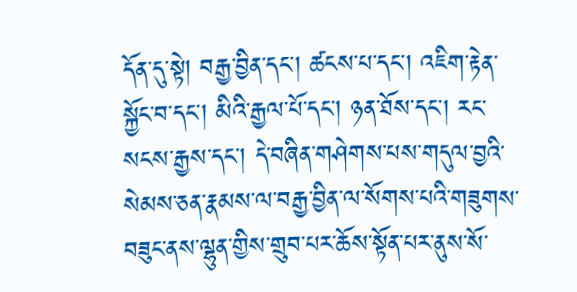དོན་དུ་སྟེ། བརྒྱ་བྱིན་དང་། ཚངས་པ་དང་། འཇིག་རྟེན་སྐྱོང་བ་དང་། མིའི་རྒྱལ་པོ་དང་། ཉན་ཐོས་དང་། རང་སངས་རྒྱས་དང་། དེ་བཞིན་གཤེགས་པས་གདུལ་བྱའི་སེམས་ཅན་རྣམས་ལ་བརྒྱ་བྱིན་ལ་སོགས་པའི་གཟུགས་བཟུང་ནས་ལྷུན་གྱིས་གྲུབ་པར་ཆོས་སྟོན་པར་ནུས་སོ་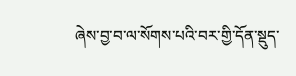ཞེས་བྱ་བ་ལ་སོགས་པའི་བར་གྱི་དོན་སྡུད་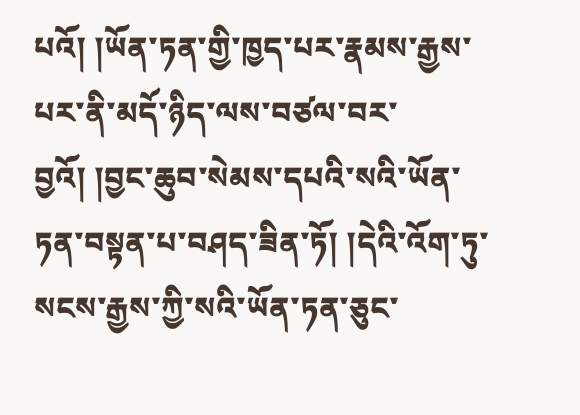པའོ། །ཡོན་ཏན་གྱི་ཁྱད་པར་རྣམས་རྒྱས་པར་ནི་མདོ་ཉིད་ལས་བཙལ་བར་བྱའོ། །བྱང་ཆུབ་སེམས་དཔའི་སའི་ཡོན་ཏན་བསྟན་པ་བཤད་ཟིན་ཏོ། །དེའི་འོག་ཏུ་སངས་རྒྱས་ཀྱི་སའི་ཡོན་ཏན་ཅུང་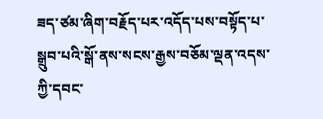ཟད་ཙམ་ཞིག་བརྗོད་པར་འདོད་པས་བསྟོད་པ་སྒྲུབ་པའི་སྒོ་ནས་སངས་རྒྱས་བཅོམ་ལྡན་འདས་ཀྱི་དབང་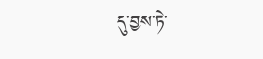དུ་བྱས་ཏེ་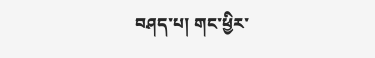བཤད་པ། གང་ཕྱིར་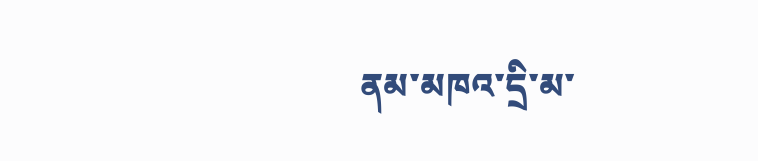ནམ་མཁའ་དྲི་མ་